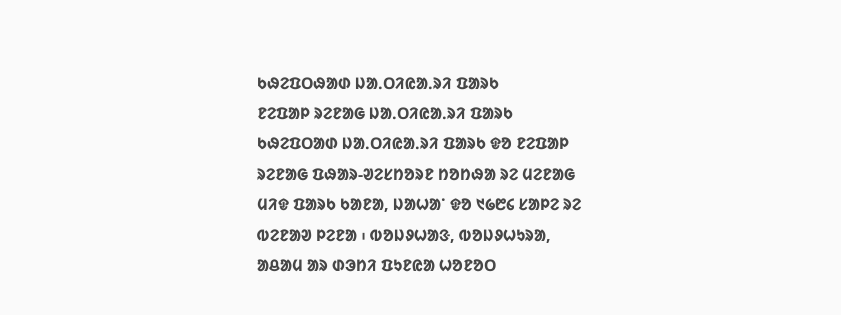ᱠᱷᱮᱯᱛᱷᱟᱰ ᱡᱟᱹᱛᱤᱭᱟᱹᱨᱤ ᱯᱟᱨᱠ
ᱱᱮᱯᱟᱞ ᱨᱮᱱᱟᱜ ᱡᱟᱹᱛᱤᱭᱟᱹᱨᱤ ᱯᱟᱨᱠ
ᱠᱷᱮᱯᱛᱟᱰ ᱡᱟᱹᱛᱤᱭᱟᱹᱨᱤ ᱯᱟᱨᱠ ᱫᱚ ᱱᱮᱯᱟᱞ ᱨᱮᱱᱟᱜ ᱯᱷᱟᱨ-ᱣᱮᱥᱴᱚᱨᱱ ᱴᱚᱴᱷᱟ ᱨᱮ ᱢᱮᱱᱟᱜ ᱢᱤᱫ ᱯᱟᱨᱠ ᱠᱟᱱᱟ, ᱡᱟᱦᱟᱸ ᱫᱚ ᱑᱙᱘᱔ ᱥᱟᱞᱮ ᱨᱮ ᱵᱮᱱᱟᱣ ᱞᱮᱱᱟ ᱾ ᱵᱚᱡᱽᱦᱟᱝ, ᱵᱚᱡᱽᱦᱩᱨᱟ, ᱟᱪᱟᱢ ᱟᱨ ᱰᱳᱴᱤ ᱯᱩᱱᱭᱟ ᱦᱚᱱᱚᱛ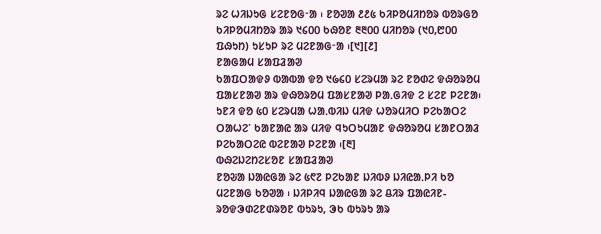ᱨᱮ ᱦᱤᱡᱩᱜ ᱥᱮᱱᱚᱜᱼᱟ ᱾ ᱱᱚᱣᱟ ᱒᱒᱕ ᱠᱤᱞᱚᱢᱤᱴᱚᱨ ᱵᱚᱨᱜᱚ ᱠᱤᱞᱚᱢᱤᱴᱚᱨ ᱟᱨ ᱑᱔᱐᱐ ᱠᱷᱚᱱ ᱓᱓᱐᱐ ᱢᱤᱴᱚᱨ (᱑᱐,᱘᱐᱐ ᱯᱷᱩᱴ) ᱩᱥᱩᱞ ᱨᱮ ᱢᱮᱱᱟᱜᱼᱟ ᱾[᱑][᱒]
ᱱᱟᱜᱟᱢ ᱥᱟᱯᱲᱟᱣ
ᱠᱟᱯᱛᱟᱫᱽ ᱵᱟᱵᱟ ᱫᱚ ᱑᱙᱔᱐ ᱥᱮᱨᱢᱟ ᱨᱮ ᱱᱚᱰᱮ ᱫᱷᱚᱨᱚᱢ ᱯᱟᱥᱱᱟᱣ ᱟᱨ ᱫᱷᱚᱨᱚᱢ ᱯᱟᱥᱱᱟᱣ ᱞᱟᱹᱜᱤᱫ ᱮ ᱥᱮᱱ ᱞᱮᱱᱟ᱾ ᱩᱱᱤ ᱫᱚ ᱕᱐ ᱥᱮᱨᱢᱟ ᱦᱟᱹᱵᱤᱡ ᱢᱤᱫ ᱦᱚᱨᱢᱤᱛ ᱞᱮᱠᱟᱛᱮ ᱛᱟᱦᱮᱸ ᱠᱟᱱᱟᱭ ᱟᱨ ᱢᱤᱫ ᱧᱩᱛᱩᱢᱟᱱ ᱫᱷᱚᱨᱚᱢ ᱥᱟᱱᱛᱟᱲ ᱞᱮᱠᱟᱛᱮᱭ ᱵᱮᱱᱟᱣ ᱞᱮᱱᱟ ᱾[᱓]
ᱵᱷᱮᱡᱮᱴᱮᱥᱚᱱ ᱥᱟᱯᱲᱟᱣ
ᱱᱚᱶᱟ ᱡᱟᱭᱜᱟ ᱨᱮ ᱕᱖᱗ ᱞᱮᱠᱟᱱ ᱡᱤᱵᱽ ᱡᱤᱭᱟᱹᱞᱤ ᱠᱚ ᱢᱮᱱᱟᱜ ᱠᱚᱣᱟ ᱾ ᱡᱤᱞᱤᱧ ᱡᱟᱭᱜᱟ ᱨᱮ ᱪᱤᱨ ᱯᱟᱭᱤᱱ-ᱨᱚᱫᱳᱰᱮᱱᱰᱨᱚᱱ ᱵᱩᱨᱩ, ᱳᱠ ᱵᱩᱨᱩ ᱟᱨ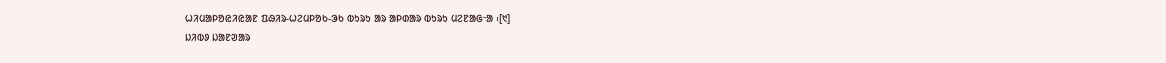ᱦᱤᱢᱟᱞᱚᱭᱤᱭᱟᱱ ᱯᱷᱤᱨ-ᱦᱮᱢᱞᱚᱠ-ᱳᱠ ᱵᱩᱨᱩ ᱟᱨ ᱟᱞᱰᱟᱨ ᱵᱩᱨᱩ ᱢᱮᱱᱟᱜᱼᱟ ᱾[᱑]
ᱡᱤᱵᱽ ᱡᱟᱱᱣᱟᱨ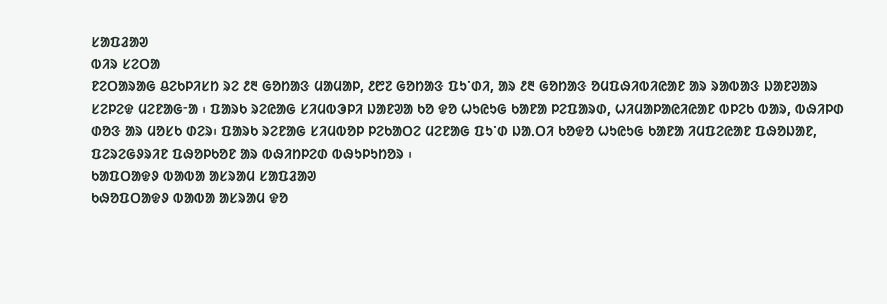ᱥᱟᱯᱲᱟᱣ
ᱵᱤᱨ ᱥᱮᱛᱟ
ᱱᱮᱛᱟᱨᱟᱜ ᱪᱮᱠᱞᱤᱥᱴ ᱨᱮ ᱒᱓ ᱜᱚᱴᱟᱝ ᱢᱟᱢᱟᱞ, ᱒᱘᱗ ᱜᱚᱴᱟᱝ ᱯᱩᱸᱰᱤ, ᱟᱨ ᱒᱓ ᱜᱚᱴᱟᱝ ᱚᱢᱯᱷᱤᱵᱤᱭᱟᱱ ᱟᱨ ᱨᱟᱵᱟᱝ ᱡᱟᱱᱣᱟᱨ ᱥᱮᱞᱮᱫ ᱢᱮᱱᱟᱜᱼᱟ ᱾ ᱯᱟᱨᱠ ᱨᱮᱭᱟᱜ ᱥᱤᱢᱵᱳᱞᱤ ᱡᱟᱱᱣᱟ ᱠᱚ ᱫᱚ ᱦᱩᱭᱩᱜ ᱠᱟᱱᱟ ᱞᱮᱯᱟᱨᱰ, ᱦᱤᱢᱟᱞᱟᱭᱤᱭᱟᱱ ᱵᱞᱮᱠ ᱵᱟᱨ, ᱵᱷᱤᱞᱰ ᱰᱚᱝ ᱟᱨ ᱢᱚᱥᱠ ᱰᱮᱨ᱾ ᱯᱟᱨᱠ ᱨᱮᱱᱟᱜ ᱥᱤᱢᱵᱚᱞ ᱞᱮᱠᱟᱛᱮ ᱢᱮᱱᱟᱜ ᱯᱩᱸᱰ ᱡᱟᱹᱛᱤ ᱠᱚᱫᱚ ᱦᱩᱭᱩᱜ ᱠᱟᱱᱟ ᱤᱢᱯᱮᱭᱟᱱ ᱯᱷᱚᱡᱟᱱ, ᱯᱮᱨᱮᱜᱽᱨᱤᱱ ᱯᱷᱚᱞᱠᱚᱱ ᱟᱨ ᱵᱷᱤᱴᱞᱮᱰ ᱵᱷᱩᱞᱩᱴᱚᱨ ᱾
ᱠᱟᱯᱛᱟᱫᱽ ᱵᱟᱵᱟ ᱟᱥᱨᱟᱢ ᱥᱟᱯᱲᱟᱣ
ᱠᱷᱚᱯᱛᱟᱫᱽ ᱵᱟᱵᱟ ᱟᱥᱨᱟᱢ ᱫᱚ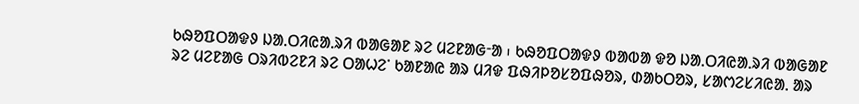ᱠᱷᱚᱯᱛᱟᱫᱽ ᱡᱟᱹᱛᱤᱭᱟᱹᱨᱤ ᱵᱟᱜᱟᱱ ᱨᱮ ᱢᱮᱱᱟᱜᱼᱟ ᱾ ᱠᱷᱚᱯᱛᱟᱫᱽ ᱵᱟᱵᱟ ᱫᱚ ᱡᱟᱹᱛᱤᱭᱟᱹᱨᱤ ᱵᱟᱜᱟᱱ ᱨᱮ ᱢᱮᱱᱟᱜ ᱛᱨᱤᱵᱮᱱᱤ ᱨᱮ ᱛᱟᱦᱮᱸ ᱠᱟᱱᱟᱭ ᱟᱨ ᱢᱤᱫ ᱯᱷᱤᱞᱚᱥᱚᱯᱷᱚᱨ, ᱰᱟᱠᱛᱚᱨ, ᱥᱟᱬᱮᱥᱤᱭᱟᱹ ᱟᱨ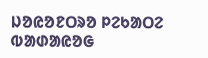ᱡᱚᱭᱚᱱᱛᱨᱚ ᱞᱮᱠᱟᱛᱮ ᱵᱟᱰᱟᱭᱚᱜ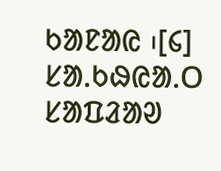ᱠᱟᱱᱟᱭ ᱾[᱔]
ᱥᱟᱹᱠᱷᱭᱟᱹᱛ ᱥᱟᱯᱲᱟᱣ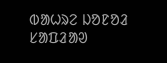ᱵᱟᱦᱨᱮ ᱡᱚᱱᱚᱲ ᱥᱟᱯᱲᱟᱣ